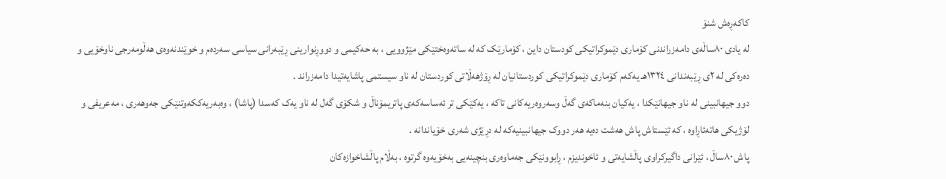کاکەڕەش شنۆ
لە یادی ٨٠ساڵەی دامەزراندنی کۆماری دێموکراتیکی کودستان داین ، کۆمارێک کە لە ساتەوەختێکی مێژوویی ، بە حەکیمی و دووڕنوارینی ڕێبەرانی سیاسی سەردەم و خوێندنەوەی هەڵومەرجی ناوخۆیی و دەرەکی لە ٢ی ڕێبەندانی ١٣٢٤هـ یەکەم کۆماری دێموکراتیکی کوردستانیان لە ڕۆژهەڵاتی کوردستان لە ناو سیستمی پاشایەتیدا دامەزراند .
دوو جیهانبینی لە ناو جیهانێکدا ، یەکیان بنەماکەی گەڵ وسەروەریەکانی تاکە ، یەکێکی تر ئەساسەکەی پاتریمۆناڵ و شکۆی گەل لە ناو یەک کەسدا (پاشا) ، وەبەریەککەوتنێکی جەوهەری ، مەعریفی و لۆژیکی هاتەئاڕاوە ، کە ئێستاش پاش هەشت دەیە هەر دووک جیهانبینیەکە لە دڕێژی شەری خۆیاندانە .
پاش ٨٠ساڵ ، ئێرانی داگیرکراوی پاڵشایەتی و ئاخوندیزم ، ڕابوونێکی جەماوەری بنچینەیی بەخۆیەوە گرتوە ، بەڵام پاڵشاخوازەکان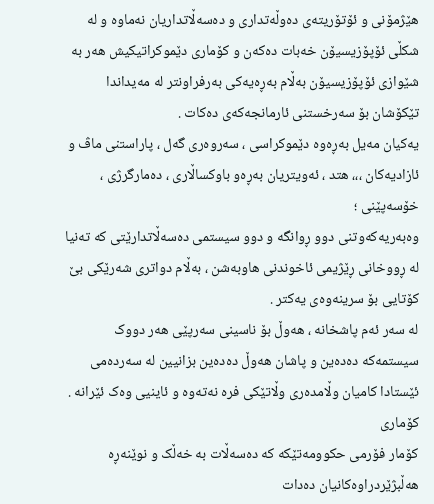هێژمۆنی و ئۆتۆریتەی دەوڵەتداری و دەسەڵاتداریان نەماوە و لە شکڵی ئۆپۆزیسیۆن خەبات دەکەن و کۆماری دێموکراتیکیش هەر بە شێوازی ئۆپۆزیسیۆن بەڵام بەڕەیەکی بەرفراونتر لە مەیداندا تێکۆشان بۆ سەرخستنی ئارمانجەکەی دەکات .
یەکیان مەیل بەڕەوە دێموکراسی ، سەروەری گەل ، پاراستنی ماڤ و ئازادیەکان ،،، هتد ، ئەویتریان بەڕەو باوکساڵاری ، دەمارگرژی ، خۆسەپێنی ؛
وەبەریەکەوتنی دوو ڕوانگە و دوو سیستمی دەسەڵاتدارێتی کە تەنیا لە ڕووخانی ڕێژیمی ئاخوندنی هاوبەشن ، بەڵام دواتری شەرێکی بێ کۆتایی بۆ سرینەوەی یەکتر .
لە سەر ئەم پاشخانە ، هەوڵ بۆ ناسینی سەرپێی هەر دووک سیستمەکە دەدەین و پاشان هەوڵ دەدەین بزانیین لە سەردەمی ئێستادا کامیان وڵامدەری وڵاتێکی فرە نەتەوە و ئاینیی وەک ئێرانە .
کۆماری
کۆمار فۆرمی حکوومەتێکه که دەسەڵات به خەڵک و نوێنەڕه هەڵبژێردراوەکانیان دەدات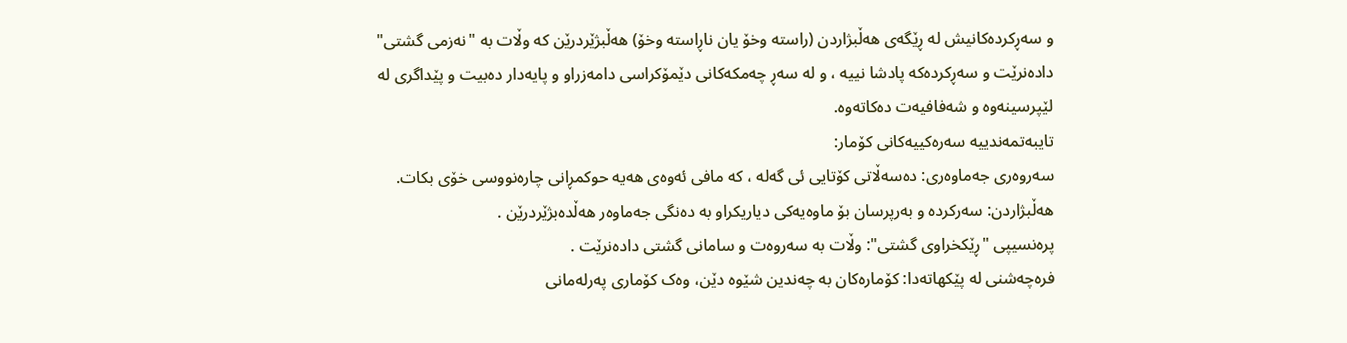و سەڕکردەکانیش له ڕێگەی هەڵبژاردن (راسته وخۆ یان ناڕاسته وخۆ) هەڵبژێردرێن که وڵات به "نەزمی گشتی" دادەنرێت و سەڕکردەکە پادشا نییه ، و له سەڕ چەمکەکانی دێمۆکراسی دامەزراو و پایەدار دەبیت و پێداگری له لێپرسینەوه و شەفافیەت دەکاتەوە.
تایبەتمەندییە سەرەکییەکانی کۆمار:
سەروەری جەماوەری: دەسەڵاتی کۆتایی ئی گەلە ، کە مافی ئەوەی هەیە حوکمڕانی چارەنووسی خۆی بکات.
هەڵبژاردن: سەرکردە و بەرپرسان بۆ ماوەیەکی دیاریکراو بە دەنگی جەماوەر هەڵدەبژێردرێن .
پرەنسیپی "ڕێکخراوی گشتی": وڵات بە سەروەت و سامانی گشتی دادەنرێت .
فرەچەشنی لە پێکهاتەدا: کۆمارەکان بە چەندین شێوە دێن، وەک کۆماری پەرلەمانی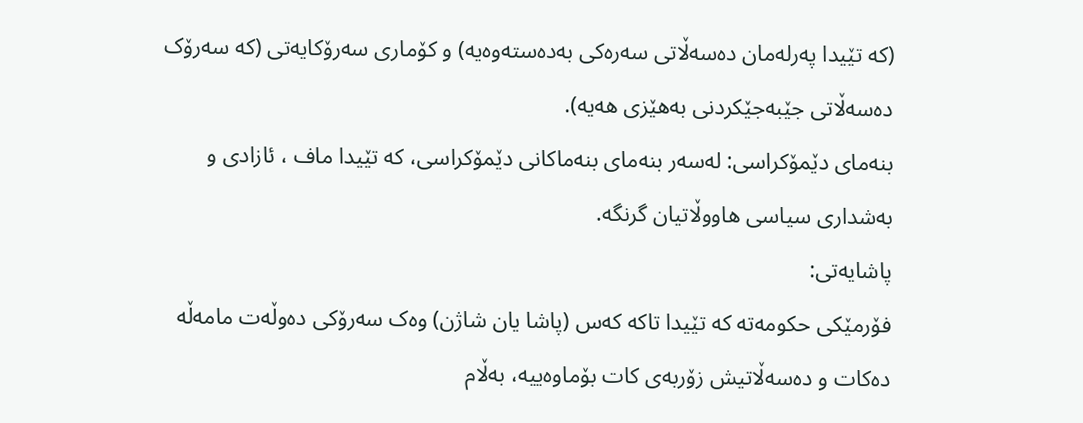(کە تێیدا پەرلەمان دەسەڵاتی سەرەکی بەدەستەوەیە) و کۆماری سەرۆکایەتی (کە سەرۆک دەسەڵاتی جێبەجێکردنی بەهێزی هەیە).
بنەمای دێمۆکراسی: لەسەر بنەمای بنەماکانی دێمۆکراسی، کە تێیدا ماف ، ئازادی و بەشداری سیاسی هاووڵاتیان گرنگە.
پاشایەتی:
فۆرمێکی حکومەتە کە تێیدا تاکە کەس (پاشا یان شاژن) وەک سەرۆکی دەوڵەت مامەڵە دەکات و دەسەڵاتیش زۆربەی کات بۆماوەییە، بەڵام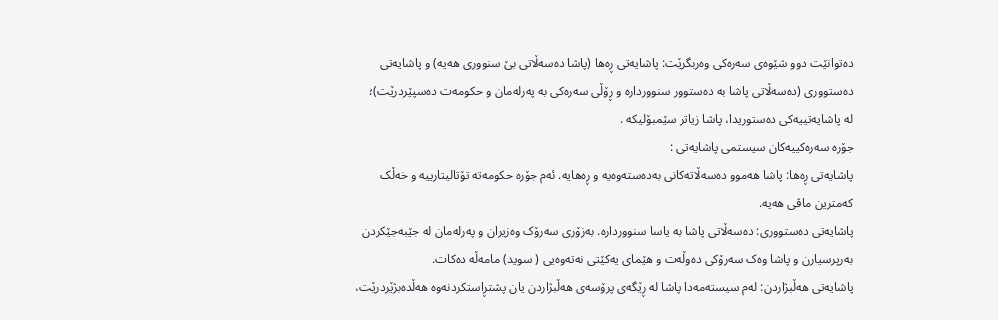دەتوانێت دوو شێوەی سەرەکی وەربگرێت: پاشایەتی ڕەها (پاشا دەسەڵاتی بێ سنووری هەیە) و پاشایەتی دەستووری (دەسەڵاتی پاشا بە دەستوور سنووردارە و ڕۆڵی سەرەکی بە پەرلەمان و حکومەت دەسپێردرێت)؛
لە پاشایەتییەکی دەستوریدا، پاشا زیاتر سێمبۆلیکە .
جۆرە سەرەکییەکان سیستمی پاشایەتی :
پاشایەتی ڕەها: پاشا هەموو دەسەڵاتەکانی بەدەستەوەیە و ڕەهایە. ئەم جۆرە حکومەتە تۆتالیتارییە و خەڵک کەمترین ماڤی هەیە.
پاشایەتی دەستووری: دەسەڵاتی پاشا بە یاسا سنووردارە. بەزۆری سەرۆک وەزیران و پەرلەمان لە جێبەجێکردن بەرپرسیارن و پاشا وەک سەرۆکی دەوڵەت و هێمای یەکێتی نەتەوەیی ( سوید) مامەڵە دەکات.
پاشایەتی هەڵبژاردن: لەم سیستەمەدا پاشا لە ڕێگەی پرۆسەی هەڵبژاردن یان پشتڕاستکردنەوە هەڵدەبژێردرێت،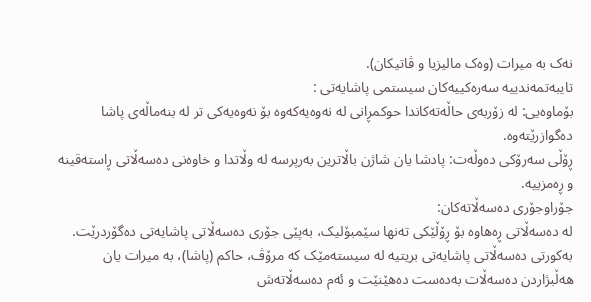نەک بە میرات (وەک مالیزیا و ڤاتیکان).
تایبەتمەندییە سەرەکییەکان سیستمی پاشایەتی :
بۆماوەیی: لە زۆربەی حاڵەتەکاندا حوکمڕانی لە نەوەیەکەوە بۆ نەوەیەکی تر لە بنەماڵەی پاشا دەگوازرێتەوە.
ڕۆڵی سەرۆکی دەوڵەت: پادشا یان شاژن باڵاترین بەرپرسە لە وڵاتدا و خاوەنی دەسەڵاتی ڕاستەقینە و ڕەمزییە.
جۆراوجۆری دەسەڵاتەکان:
لە دەسەڵاتی ڕەهاوە بۆ ڕۆڵێکی تەنها سێمبۆلیک، بەپێی جۆری دەسەڵاتی پاشایەتی دەگۆردرێت.
بەکورتی دەسەڵاتی پاشایەتی بریتیە لە سیستەمێک کە مرۆڤ، حاکم (پاشا)، بە میرات یان هەڵبژاردن دەسەڵات بەدەست دەهێنێت و ئەم دەسەڵاتەش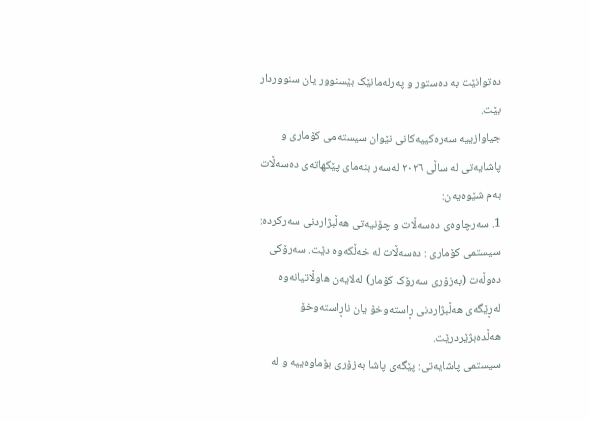دەتوانێت بە دەستور و پەرلەمانێک بێسنوور یان سنووردار بێت.
جیاوازییە سەرەکییەکانی نێوان سیستەمی کۆماری و پاشایەتی لە ساڵی ٢٠٢٦ لەسەر بنەمای پێکهاتەی دەسەڵات بەم شێوەیەن:
1. سەرچاوەی دەسەڵات و چۆنیەتی هەڵبژاردنی سەرکردە:
سیستمی کۆماری : دەسەڵات لە خەڵکەوە دێت. سەرۆکی دەوڵەت (بەزۆری سەرۆک کۆمار) لەلایەن هاوڵاتیانەوە لەڕێگەی هەڵبژاردنی ڕاستەوخۆ یان ناڕاستەوخۆ هەڵدەبژێردرێت.
سیستمی پاشایەتی: پێگەی پاشا بەزۆری بۆماوەییە و لە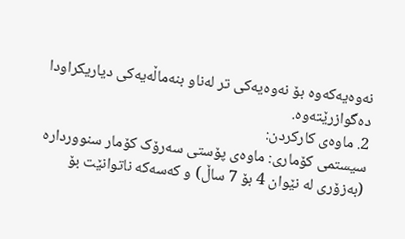نەوەیەکەوە بۆ نەوەیەکی تر لەناو بنەماڵەیەکی دیاریکراودا دەگوازرێتەوە.
2. ماوەی کارکردن:
سیستمی کۆماری: ماوەی پۆستی سەرۆک کۆمار سنووردارە (بەزۆری لە نێوان 4 بۆ 7 ساڵ) و کەسەکە ناتوانێت بۆ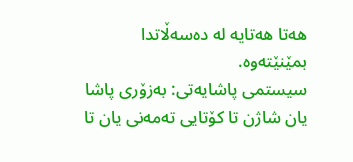هەتا هەتایە لە دەسەڵاتدا بمێنێتەوە.
سیستمی پاشایەتی: بەزۆری پاشا یان شاژن تا کۆتایی تەمەنی یان تا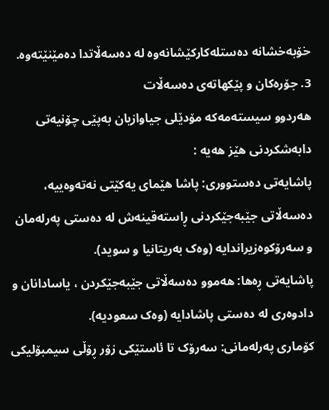خۆبەخشانە دەستلەکارکێشانەوە لە دەسەڵاتدا دەمێنێتەوە.
3. جۆرەکان و پێکهاتەی دەسەڵات
هەردوو سیستەمەکە مۆدێلی جیاوازیان بەپێی چۆنیەتی دابەشکردنی هێز هەیە :
پاشایەتی دەستووری: پاشا هێمای یەکێتی نەتەوەییە، دەسەڵاتی جێبەجێکردنی ڕاستەقینەش لە دەستی پەرلەمان و سەرۆکوەزیراندایە (وەک بەریتانیا و سوید).
پاشایەتی ڕەها: هەموو دەسەڵاتی جێبەجێکردن ، یاسادانان و دادوەری لە دەستی پاشادایە (وەک سعودیە).
کۆماری پەرلەمانی: سەرۆک تا ئاستێکی زۆر ڕۆڵی سیمبۆلیکی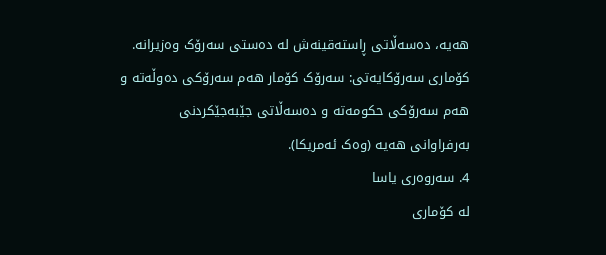هەیە، دەسەڵاتی ڕاستەقینەش لە دەستی سەرۆک وەزیرانە.
کۆماری سەرۆکایەتی: سەرۆک کۆمار هەم سەرۆکی دەوڵەتە و هەم سەرۆکی حکومەتە و دەسەڵاتی جێبەجێکردنی بەرفراوانی هەیە (وەک ئەمریکا).
4. سەروەری یاسا
لە کۆماری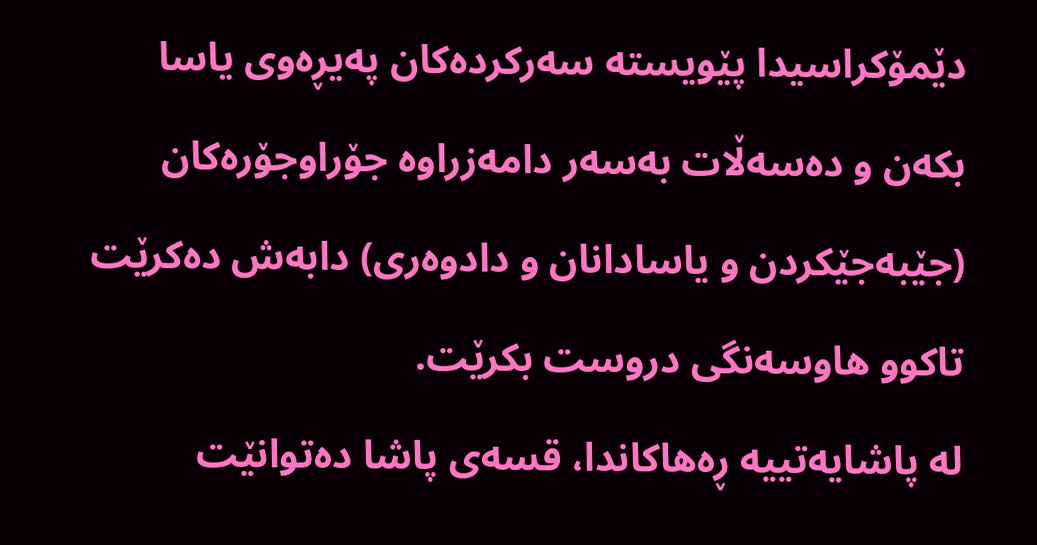دێمۆکراسیدا پێویستە سەرکردەکان پەیڕەوی یاسا بکەن و دەسەڵات بەسەر دامەزراوە جۆراوجۆرەکان (جێبەجێکردن و یاسادانان و دادوەری) دابەش دەکرێت تاکوو هاوسەنگی دروست بکرێت.
لە پاشایەتییە ڕەهاکاندا، قسەی پاشا دەتوانێت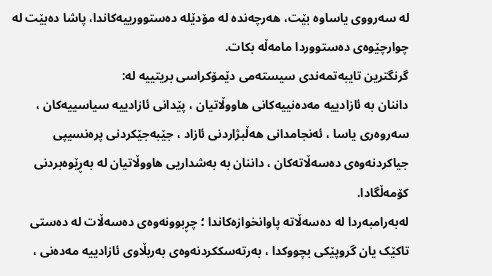لە سەرووی یاساوە بێت، هەرچەندە لە مۆدێلە دەستوورییەکاندا، پاشا دەبێت لە چوارچێوەی دەستووردا مامەڵە بکات.
گرنگترین تایبەتمەندی سیستەمی دێمۆکراسی بریتییە لە:
داننان بە ئازادییە مەدەنییەکانی هاووڵاتیان ، پێدانی ئازادییە سیاسییەکان ، سەروەری یاسا ، ئەنجامدانی هەڵبژاردنی ئازاد ، جێبەجێکردنی پرەنسیپی جیاکردنەوەی دەسەڵاتەکان ، داننان بە بەشداریی هاووڵاتیان لە بەڕێوەبردنی کۆمەڵگادا.
لەبەرامبەردا لە دەسەڵاتە پاوانخوازەکاندا ؛ چڕبوونەوەی دەسەڵات لە دەستی تاکێک یان گروپێکی بچووکدا ، بەرتەسککردنەوەی بەربڵاوی ئازادییە مەدەنی ،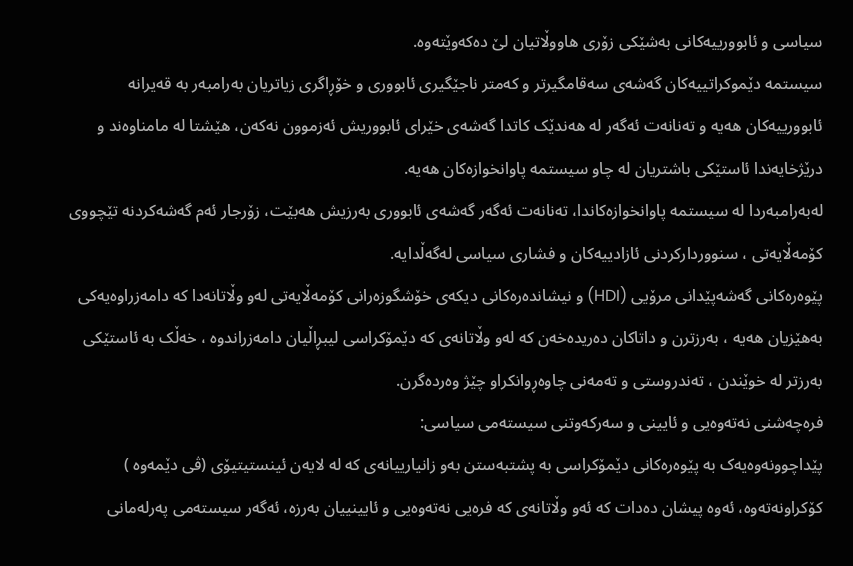سیاسی و ئابوورییەکانی بەشێکی زۆری هاووڵاتیان لێ دەکەوێتەوە.
سیستمە دێموکراتییەکان گەشەی سەقامگیرتر و کەمتر ناجێگیری ئابووری و خۆڕاگری زیاتریان بەرامبەر بە قەیرانە ئابوورییەکان هەیە و تەنانەت ئەگەر لە هەندێک کاتدا گەشەی خێرای ئابووریش ئەزموون نەکەن، هێشتا لە مامناوەند و درێژخایەندا ئاستێکی باشتریان لە چاو سیستمە پاوانخوازەکان هەیە.
لەبەرامبەردا لە سیستمە پاوانخوازەکاندا، تەنانەت ئەگەر گەشەی ئابووری بەرزیش هەبێت، زۆرجار ئەم گەشەکردنە تێچووی کۆمەڵایەتی ، سنووردارکردنی ئازادییەکان و فشاری سیاسی لەگەڵدایە.
پێوەرەکانی گەشەپێدانی مرۆیی (HDI) و نیشاندەرەکانی دیکەی خۆشگوزەرانی کۆمەڵایەتی لەو وڵاتانەدا کە دامەزراوەیەکی بەهێزیان هەیە ، بەرزترن و داتاکان دەریدەخەن کە لەو وڵاتانەی کە دێمۆکراسی لیبڕاڵیان دامەزراندوە ، خەڵک بە ئاستێکی بەرزتر لە خوێندن ، تەندروستی و تەمەنی چاوەڕوانکراو چێژ وەردەگرن.
فرەچەشنی نەتەوەیی و ئایینی و سەرکەوتنی سیستەمی سیاسی:
پێداچوونەوەیەک بە پێوەرەکانی دێمۆکراسی بە پشتبەستن بەو زانیارییانەی کە لە لایەن ئینستیتیۆی (ڤی دێمەوە ) کۆکراونەتەوە، ئەوە پیشان دەدات کە ئەو وڵاتانەی کە فرەیی نەتەوەیی و ئایینییان بەرزە، ئەگەر سیستەمی پەرلەمانی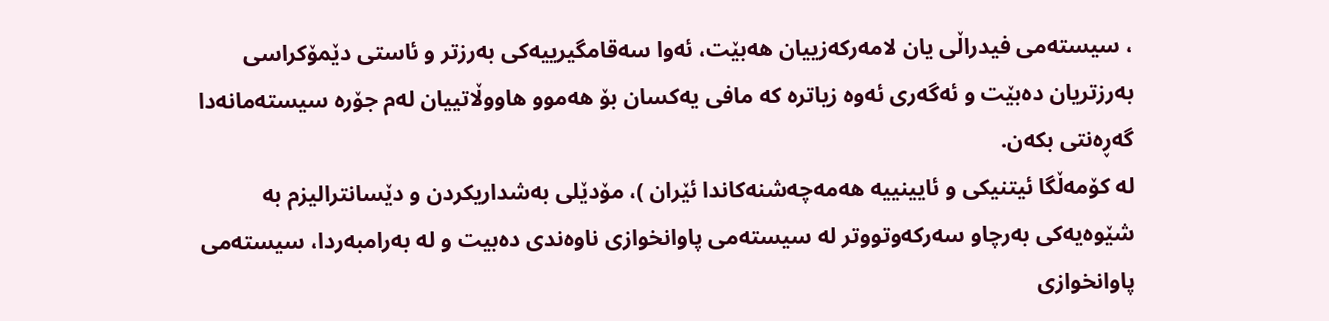، سیستەمی فیدراڵی یان لامەرکەزییان هەبێت، ئەوا سەقامگیرییەکی بەرزتر و ئاستی دێمۆکراسی بەرزتریان دەبێت و ئەگەری ئەوە زیاترە کە مافی یەکسان بۆ هەموو هاووڵاتییان لەم جۆرە سیستەمانەدا گەڕەنتی بکەن.
لە کۆمەڵگا ئیتنیکی و ئایینییە هەمەچەشنەکاندا ئێران )، مۆدێلی بەشداریکردن و دێسانترالیزم بە شێوەیەکی بەرچاو سەرکەوتووتر لە سیستەمی پاوانخوازی ناوەندی دەبیت و لە بەرامبەردا، سیستەمی پاوانخوازی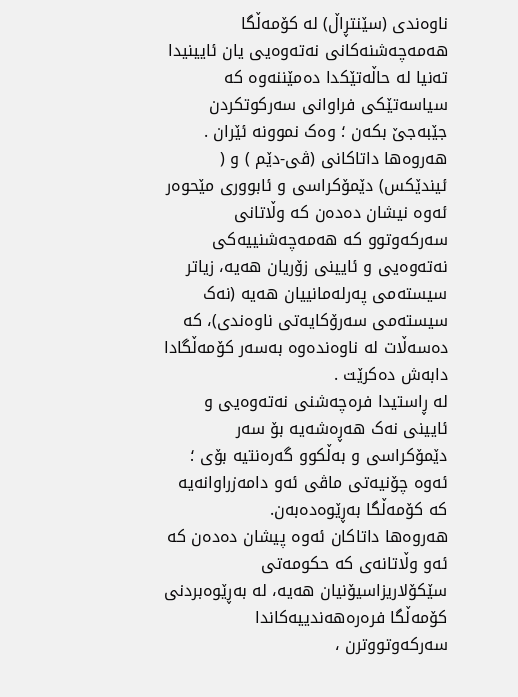ناوەندی (سێنتڕاڵ) لە کۆمەڵگا هەمەچەشنەکانی نەتەوەیی یان ئایینیدا تەنیا لە حاڵەتێکدا دەمێننەوە کە سیاسەتێکی فراوانی سەرکوتکردن جێبەجێ بکەن ؛ وەک نموونە ئێران .
هەروەها داتاکانی (ڤی-دێم ) و ( ئیندێکس) دێمۆکراسی و ئابووری مێحوەر ئەوە نیشان دەدەن کە وڵاتانی سەرکەوتوو کە هەمەچەشنییەکی نەتەوەیی و ئایینی زۆریان هەیە، زیاتر سیستەمی پەرلەمانییان هەیە (نەک سیستەمی سەرۆکایەتی ناوەندی)، کە دەسەڵات لە ناوەندەوە بەسەر کۆمەڵگادا دابەش دەکرێت .
لە ڕاستیدا فرەچەشنی نەتەوەیی و ئایینی نەک هەڕەشەیە بۆ سەر دێمۆکراسی و بەڵکوو گەرەنتیە بۆی ؛ ئەوە چۆنیەتی ماڤی ئەو دامەزراوانەیە کە کۆمەڵگا بەڕێوەدەبەن.
هەروەها داتاکان ئەوە پیشان دەدەن کە ئەو وڵاتانەی کە حکومەتی سێکۆلاریزاسیۆنیان هەیە، لە بەڕێوەبردنی کۆمەڵگا فرەرەهەندییەکاندا سەرکەوتووترن ،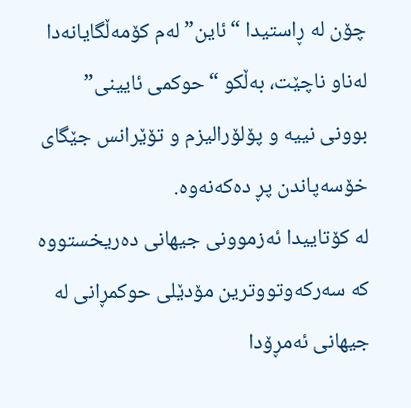چۆن لە ڕاستیدا “ئاین” لەم کۆمەڵگایانەدا لەناو ناچێت، بەڵکو “حوکمی ئایینی” بوونی نییە و پۆلۆرالیزم و تۆێرانس جێگای خۆسەپاندن پڕ دەکەنەوە.
لە کۆتاییدا ئەزموونی جیهانی دەریخستووە کە سەرکەوتووترین مۆدێلی حوکمڕانی لە جیهانی ئەمڕۆدا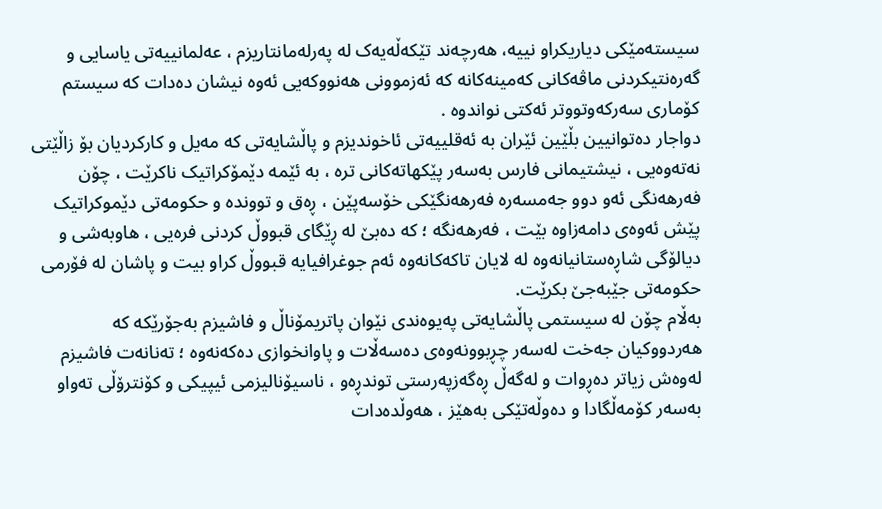سیستەمێکی دیاریکراو نییە، هەرچەند تێکەڵەیەک لە پەرلەمانتاریزم ، عەلمانییەتی یاسایی و گەرەنتیکردنی ماڤەکانی کەمینەکانە کە ئەزموونی هەنووکەیی ئەوە نیشان دەدات کە سیستم کۆماری سەرکەوتووتر ئەکتی نواندوە .
دواجار دەتوانیین بڵێین ئێران بە ئەقلییەتی ئاخوندیزم و پاڵشایەتی کە مەیل و کارکردیان بۆ زاڵێتی نەتەوەیی ، نیشتیمانی فارس بەسەر پێکهاتەکانی ترە ، بە ئێمە دێمۆکراتیک ناکرێت ، چۆن فەرهەنگی ئەو دوو جەمسەرە فەرهەنگێکی خۆسەپێن ، ڕەق و تووندە و حکومەتی دێموکراتیک پێش ئەوەی دامەزاوە بێت ، فەرهەنگە ؛ کە دەبێ لە ڕێگای قبووڵ کردنی فرەیی ، هاوبەشی و دیالۆگی شاڕەستانیانەوە لە لایان تاکەکانەوە ئەم جوغرافیایە قبووڵ کراو بیت و پاشان لە فۆرمی حکومەتی جێبەجێ بکرێت.
بەڵام چۆن لە سیستمی پاڵشایەتی پەیوەندی نێوان پاتریمۆناڵ و فاشیزم بەجۆرێکە کە هەردووکیان جەخت لەسەر چڕبوونەوەی دەسەڵات و پاوانخوازی دەکەنەوە ؛ تەنانەت فاشیزم لەوەش زیاتر دەڕوات و لەگەڵ ڕەگەزپەرستی توندڕەو ، ناسیۆنالیزمی ئیپیکی و کۆنترۆڵی تەواو بەسەر کۆمەڵگادا و دەوڵەتێکی بەهێز ، هەوڵدەدات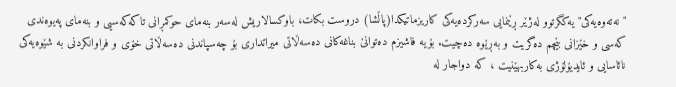"نەتەوەیەکی" یەکگرتوو لەژێر ڕێنمایی سەرکردەیەکی کاریزماتیکدا(پاڵشا) دروست بکات، باوکسالاریش لەسەر بنەمای حوکمڕانی تاکەکەسیی و بنەمای پەیوەندی کەسی و خێزانی بێچم دەگریت و بەڕێوە دەچیت. بۆیە فاشیزم دەتوانێ بناغەکانی دەسەڵاتی میراتداری بۆ چەسپاندنی دەسەڵاتی خۆی و فراوانکردنی به شێوەیەکی نائاسایی و ئایدیۆلۆژی بەکاربهێنیت ، کە دواجار لە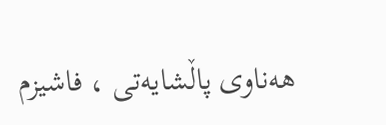هەناوی پاڵشایەتی ، فاشیزم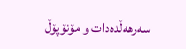سەرهەڵدەدات و مۆنۆپۆڵ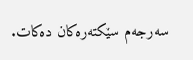سەرجەم سێکتەرەکان دەکات.